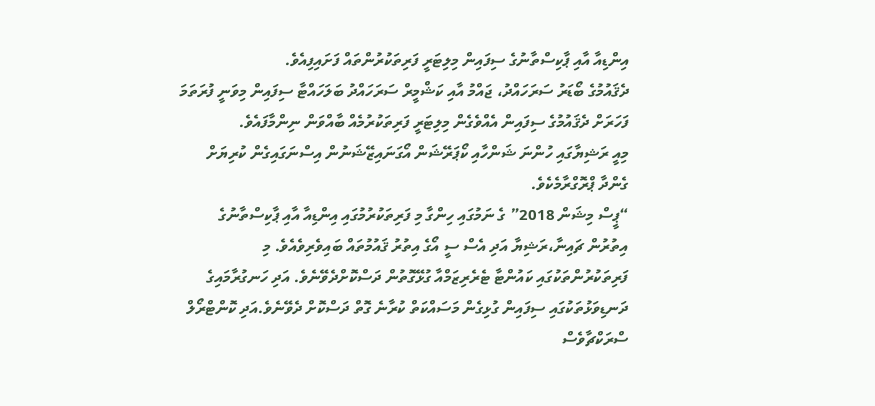އިންޑިއާ އާއި ޕާކިސްތާނުގެ ސިފައިން މިލިޓަރީ ފަރިތަކުރުންތައް ފަށައިފިއެވެ.
ދެޤައުމުގެ ބޯޑަރު ސަރަހައްދު، ޖައްމު އާއި ކަޝްމީރް ސަރަހައްދު ބަލަހައްޓާ ސިފައިން މިވަނީ ފުރަތަމަ ފަހަރަށް ދެޤައުމުގެ ސިފައިން އެއްވެގެން މިލިޓަރީ ފަރިތަކުރުމެއް ބާއްވަން ނިންމާފައެވެ.
މިއީ ރަޝިޔާގައި ހުންނަ ޝަންހާއި ކޯޕަރޭޝަން އޯގަނައިޒޭޝަނުން އިސްނަގައިގެން ކުރިޔަށް ގެންދާ ޕްރޮގްރާމެކެވެ.
“ޕީސް މިޝަން 2018” ގެ ނަމުގައި ހިންގާ މި ފަރިތަކުރުމުގައި އިންޑިއާ އާއި ޕާކިސްތާނުގެ އިތުރުން ޗައިނާ،ރަޝިޔާ އަދި އެސް ސީ އޯގެ އިތުރު ޤައުމުތައް ބައިވެރިވެއެވެ. މި ފަރިތަކުރުންތަކުގައި ކައުންޓާ ޓެރެރިޒަމްއާ ގުޅޭގޮތުން ދަސްކޮށްދެވޭނެވެ. އަދި ހަނގުރާމައިގެ ދަނޑިވަޅުތަކުގައި ސިފައިން ގުޅިގެން މަސައްކަތް ކުރާނެ ގޮތް ދަސްކޮށް ދެވޭނެވެ.އަދި ކޮންޓްރޯލް ސްރަކްޗާވެސް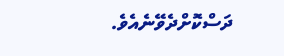ދަސްކޮށްދެވޭނެއެވެ.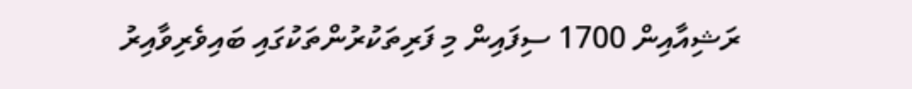ރަޝިއާއިން 1700 ސިފައިން މި ފަރިތަކުރުންތަކުގައި ބައިވެރިވާއިރު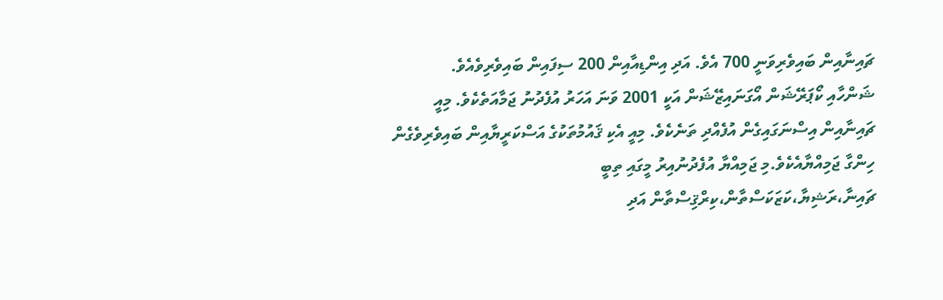ޗައިނާއިން ބައިވެރިވަނީ 700 އެވެ. އަދި އިންޑިއާއިން 200 ސިފައިން ބައިވެރިވެއެވެ.
ޝަންހާއި ކޯޕަރޭޝަން އޯގަނައިޒޭޝަން އަކީ 2001 ވަނަ އަހަރު އުފެދުނު ޖަމާއަތެކެވެ. މިއީ ޗައިނާއިން އިސްނަގައިގެން އުފެއްދި ތަނެކެވެ. މިއީ އެކި ޤައުމުތަކުގެ އަސްކަރީޔާއިން ބައިވެރިވެގެން ހިންގާ ޖަމިއްޔާއެކެވެ.މި ޖަމިއްޔާ އުފެދުނުއިރު މީގައި ތިބީ ޗައިނާ،ރަޝިޔާ،ކަޒަކަސްތާން،ކިރްޤިސްތާން އަދި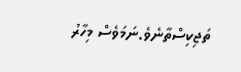ތަޖިކިސްތާނެވެ.ނަމަވެސް މިހާރު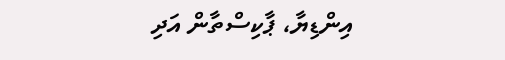އިންޑިޔާ، ޕާކިސްތާން އަދި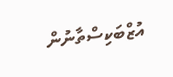އުޒްބަކިސްތާނުން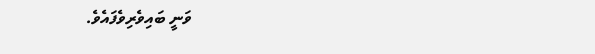ވަނީ ބައިވެރިވެފައެވެ.